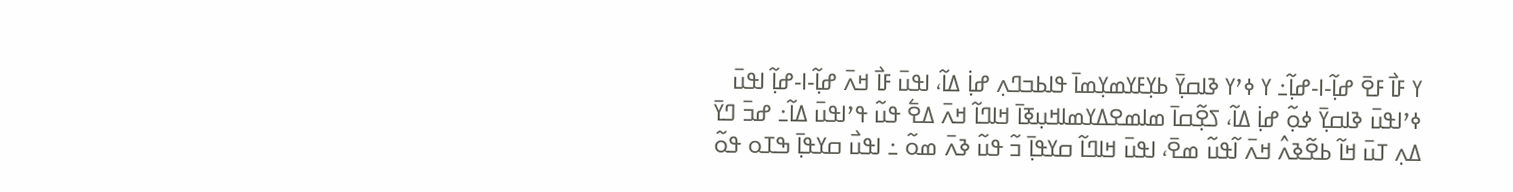ߌ ߓߊ߯ ߓߐ߫ ߝߊ߲߬-ߊ-ߝߊ߲߬߸ ߌ ߦߴߌ ߢߊߛߌ߲߫ ߕߌ߲ߓߌߘߌ߲ߘߊ߫ ߟߊߕߏߣߍ߲ ߝߊ߲߭ ߡߊ߬، ߊߟߎ߫ ߓߊ߯ ߞߍ߫ ߝߊ߲߬-ߊ-ߝߊ߲߬ ߊߟߎ߫ ߦߴߊߟߎ߫ ߢߊߛߌ߲߫ ߦߋ߲߬ ߝߊ߲߭ ߡߊ߬، ߖߐ߲߬ߛߊ߫ ߘߊߘߐߡߌߘߊߞߎ߲ߧߊ߫ ߞߊߣߊ߬ ߞߍ߫ ߡߐ߱ ߟߎ߬ ߟߴߊߟߎ߫ ߡߊ߬߸ ߝߏ߫ ߣߌ߫ ߡߍ߲ ߠߎ߫ ߞߊ߬ ߕߐ߬ߢߍ߮ ߞߍ߫ ߊ߬ߟߎ߬ ߘߐ߫، ߊߟߎ߫ ߞߊߣߊ߬ ߛߌߟߊ߲߫ ߏ߬ ߟߎ߬ ߢߍ߫ ߘߋ߬ ߸ ߊߟߎ߯ ߛߌߟߊ߲߫ ߒߠߋ ߟߋ߬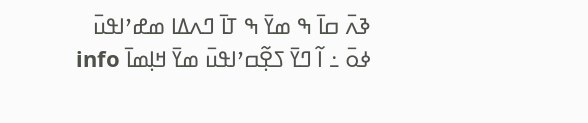ߢߍ߫ ߛߊ߫ ߒ ߘߌ߫ ߒ ߠߊ߫ ߣߍߡߊ ߘߝߴߊߟߎ߫ ߦߋ߫ ߸ ߊ߬ ߣߌ߫ ߖߐ߲߬ߛߴߊߟߎ߫ ߘߌ߫ ߞߊ߲ߘߊ߫ info